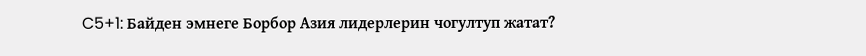C5+1: Байден эмнеге Борбор Азия лидерлерин чогултуп жатат?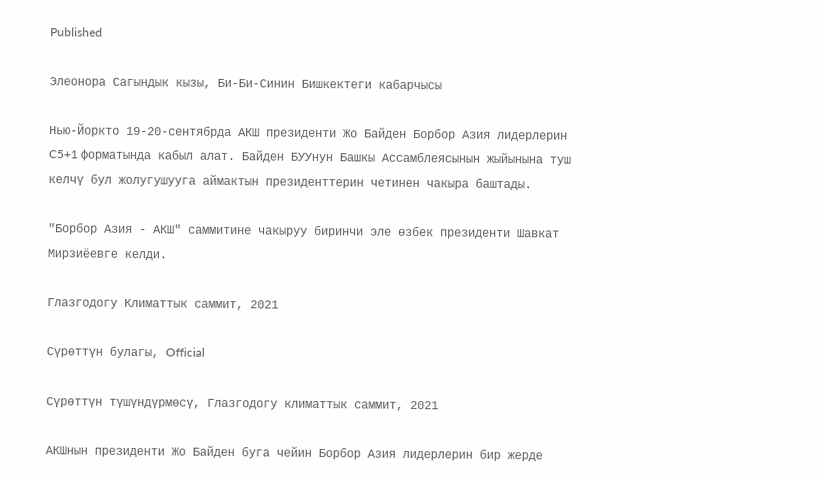Published

Элеонора Сагындык кызы, Би-Би-Синин Бишкектеги кабарчысы

Нью-Йоркто 19-20-сентябрда АКШ президенти Жо Байден Борбор Азия лидерлерин C5+1 форматында кабыл алат. Байден БУУнун Башкы Ассамблеясынын жыйынына туш келчү бул жолугушууга аймактын президенттерин четинен чакыра баштады.

"Борбор Азия - АКШ" саммитине чакыруу биринчи эле өзбек президенти Шавкат Мирзиёевге келди.

Глазгодогу Климаттык саммит, 2021

Сүрөттүн булагы, Official

Сүрөттүн түшүндүрмөсү, Глазгодогу климаттык саммит, 2021

АКШнын президенти Жо Байден буга чейин Борбор Азия лидерлерин бир жерде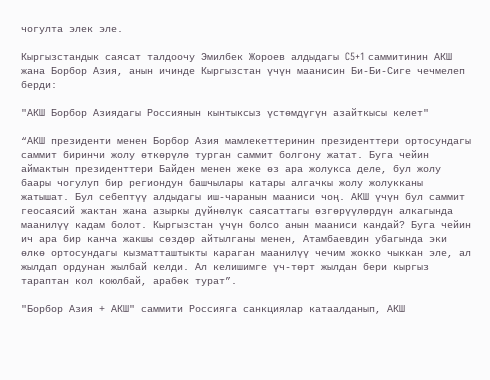чогулта элек эле.

Кыргызстандык саясат талдоочу Эмилбек Жороев алдыдагы C5+1 саммитинин АКШ жана Борбор Азия, анын ичинде Кыргызстан үчүн маанисин Би-Би-Сиге чечмелеп берди:

"АКШ Борбор Азиядагы Россиянын кынтыксыз үстөмдүгүн азайткысы келет"

“АКШ президенти менен Борбор Азия мамлекеттеринин президенттери ортосундагы саммит биринчи жолу өткөрүлө турган саммит болгону жатат. Буга чейин аймактын президенттери Байден менен жеке өз ара жолукса деле, бул жолу баары чогулуп бир региондун башчылары катары алгачкы жолу жолукканы жатышат. Бул себептүү алдыдагы иш-чаранын мааниси чоң. АКШ үчүн бул саммит геосаясий жактан жана азыркы дүйнөлүк саясаттагы өзгөрүүлөрдүн алкагында маанилүү кадам болот. Кыргызстан үчүн болсо анын мааниси кандай? Буга чейин ич ара бир канча жакшы сөздөр айтылганы менен, Атамбаевдин убагында эки өлкө ортосундагы кызматташтыкты караган маанилүү чечим жокко чыккан эле, ал жылдап ордунан жылбай келди. Ал келишимге үч-төрт жылдан бери кыргыз тараптан кол коюлбай, арабөк турат”.

"Борбор Азия + АКШ" саммити Россияга санкциялар катаалданып, АКШ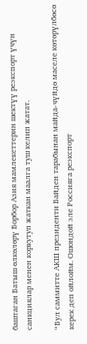баштаган Батыш өлкөлөрү Борбор Азия мамлекеттерин шектүү реэкспорт үчүн санкциялар менен коркутуп жаткан маалга туш келип жатат.

“Бул саммитте АКШ президенти Байден тарабынан майда-чүйдө маселе көтөрүлбөсө керек деп ойлойм. Ошондой эле Россияга реэкспорт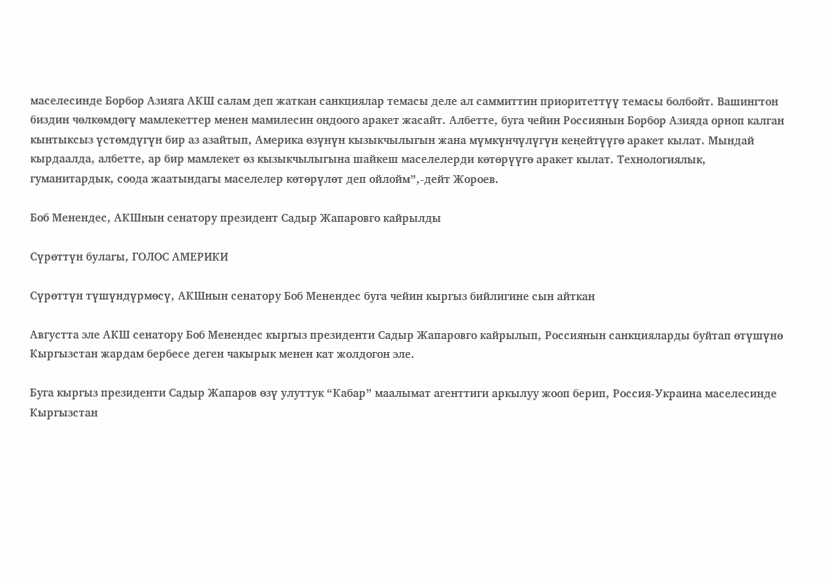маселесинде Борбор Азияга АКШ салам деп жаткан санкциялар темасы деле ал саммиттин приоритеттүү темасы болбойт. Вашингтон биздин чөлкөмдөгү мамлекеттер менен мамилесин оңдоого аракет жасайт. Албетте, буга чейин Россиянын Борбор Азияда орноп калган кынтыксыз үстөмдүгүн бир аз азайтып, Америка өзүнүн кызыкчылыгын жана мүмкүнчүлүгүн кеңейтүүгө аракет кылат. Мындай кырдаалда, албетте, ар бир мамлекет өз кызыкчылыгына шайкеш маселелерди көтөрүүгө аракет кылат. Технологиялык, гуманитардык, соода жаатындагы маселелер көтөрүлөт деп ойлойм”,-дейт Жороев.

Боб Менендес, АКШнын сенатору президент Садыр Жапаровго кайрылды

Сүрөттүн булагы, ГОЛОС АМЕРИКИ

Сүрөттүн түшүндүрмөсү, АКШнын сенатору Боб Менендес буга чейин кыргыз бийлигине сын айткан

Августта эле АКШ сенатору Боб Менендес кыргыз президенти Садыр Жапаровго кайрылып, Россиянын санкцияларды буйтап өтүшүнө Кыргызстан жардам бербесе деген чакырык менен кат жолдогон эле.

Буга кыргыз президенти Садыр Жапаров өзү улуттук “Кабар” маалымат агенттиги аркылуу жооп берип, Россия-Украина маселесинде Кыргызстан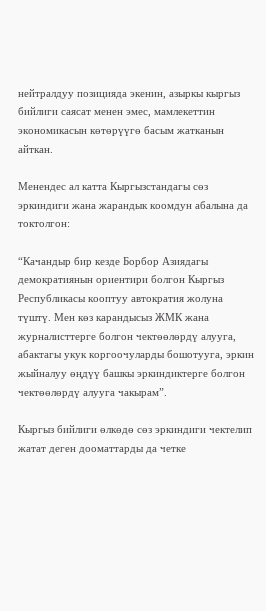нейтралдуу позицияда экенин, азыркы кыргыз бийлиги саясат менен эмес, мамлекеттин экономикасын көтөрүүгө басым жатканын айткан.

Менендес ал катта Кыргызстандагы сөз эркиндиги жана жарандык коомдун абалына да токтолгон:

“Качандыр бир кезде Борбор Азиядагы демократиянын ориентири болгон Кыргыз Республикасы кооптуу автократия жолуна түштү. Мен көз карандысыз ЖМК жана журналисттерге болгон чектөөлөрдү алууга, абактагы укук коргоочуларды бошотууга, эркин жыйналуу өңдүү башкы эркиндиктерге болгон чектөөлөрдү алууга чакырам”.

Кыргыз бийлиги өлкөдө сөз эркиндиги чектелип жатат деген дооматтарды да четке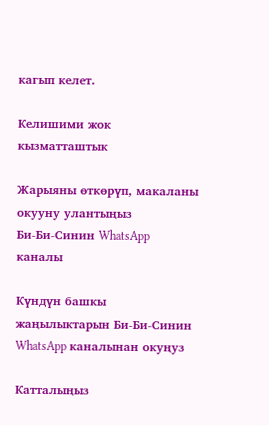кагып келет.

Келишими жок кызматташтык

Жарыяны өткөрүп, макаланы окууну улантыңыз
Би-Би-Синин WhatsApp каналы

Күндүн башкы жаңылыктарын Би-Би-Синин WhatsApp каналынан окуңуз

Катталыңыз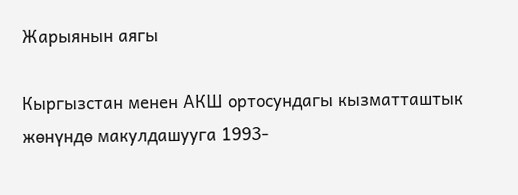Жарыянын аягы

Кыргызстан менен АКШ ортосундагы кызматташтык жөнүндө макулдашууга 1993-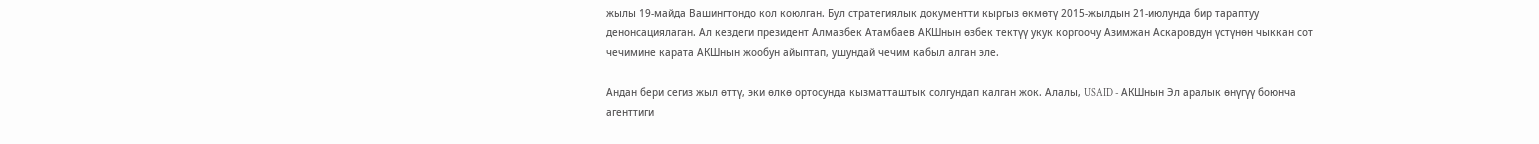жылы 19-майда Вашингтондо кол коюлган. Бул стратегиялык документти кыргыз өкмөтү 2015-жылдын 21-июлунда бир тараптуу денонсациялаган. Ал кездеги президент Алмазбек Атамбаев АКШнын өзбек тектүү укук коргоочу Азимжан Аскаровдун үстүнөн чыккан сот чечимине карата АКШнын жообун айыптап, ушундай чечим кабыл алган эле.

Андан бери сегиз жыл өттү, эки өлкө ортосунда кызматташтык солгундап калган жок. Алалы, USAID - АКШнын Эл аралык өнүгүү боюнча агенттиги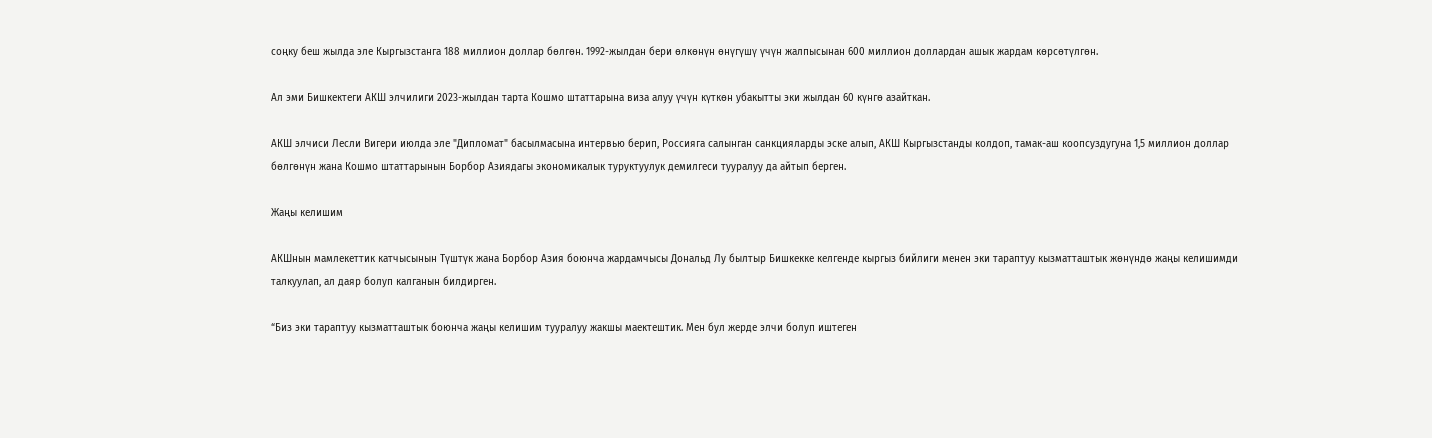соңку беш жылда эле Кыргызстанга 188 миллион доллар бөлгөн. 1992-жылдан бери өлкөнүн өнүгүшү үчүн жалпысынан 600 миллион доллардан ашык жардам көрсөтүлгөн.

Ал эми Бишкектеги АКШ элчилиги 2023-жылдан тарта Кошмо штаттарына виза алуу үчүн күткөн убакытты эки жылдан 60 күнгө азайткан.

АКШ элчиси Лесли Вигери июлда эле "Дипломат" басылмасына интервью берип, Россияга салынган санкцияларды эске алып, АКШ Кыргызстанды колдоп, тамак-аш коопсуздугуна 1,5 миллион доллар бөлгөнүн жана Кошмо штаттарынын Борбор Азиядагы экономикалык туруктуулук демилгеси тууралуу да айтып берген.

Жаңы келишим

АКШнын мамлекеттик катчысынын Түштүк жана Борбор Азия боюнча жардамчысы Дональд Лу былтыр Бишкекке келгенде кыргыз бийлиги менен эки тараптуу кызматташтык жөнүндө жаңы келишимди талкуулап, ал даяр болуп калганын билдирген.

“Биз эки тараптуу кызматташтык боюнча жаңы келишим тууралуу жакшы маектештик. Мен бул жерде элчи болуп иштеген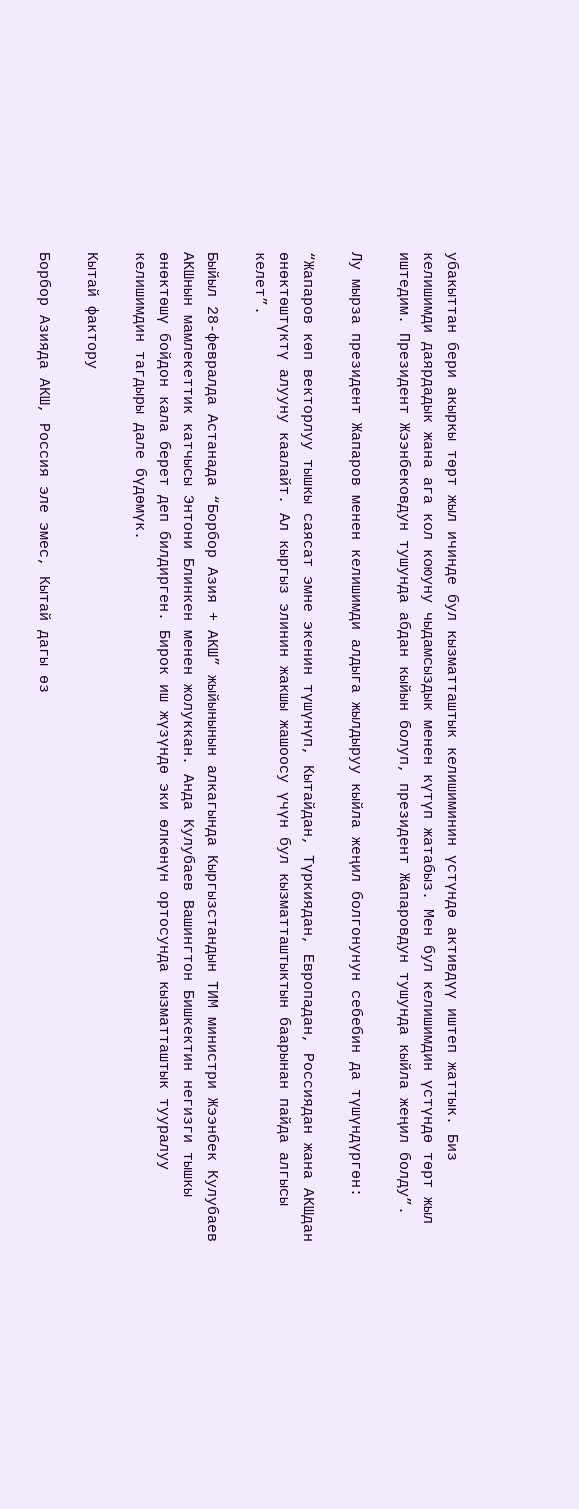убакыттан бери акыркы төрт жыл ичинде бул кызматташтык келишиминин үстүндө активдүү иштеп жаттык. Биз келишимди даярдадык жана ага кол коюуну чыдамсыздык менен күтүп жатабыз. Мен бул келишимдин үстүндө төрт жыл иштедим. Президент Жээнбековдун тушунда абдан кыйын болуп, президент Жапаровдун тушунда кыйла жеңил болду”.

Лу мырза президент Жапаров менен келишимди алдыга жылдыруу кыйла жеңил болгонунун себебин да түшүндүргөн:

“Жапаров көп векторлуу тышкы саясат эмне экенин түшүнүп, Кытайдан, Түркиядан, Европадан, Россиядан жана АКШдан өнөктөштүктү алууну каалайт. Ал кыргыз элинин жакшы жашоосу үчүн бул кызматташтыктын баарынан пайда алгысы келет”.

Быйыл 28-февралда Астанада “Борбор Азия + АКШ” жыйынынын алкагында Кыргызстандын ТИМ министри Жээнбек Кулубаев АКШнын мамлекеттик катчысы Энтони Блинкен менен жолуккан. Анда Кулубаев Вашингтон Бишкектин негизги тышкы өнөктөшү бойдон кала берет деп билдирген. Бирок иш жүзүндө эки өлкөнүн ортосунда кызматташтык тууралуу келишимдин тагдыры дале бүдөмүк.

Кытай фактору

Борбор Азияда АКШ, Россия эле эмес, Кытай дагы өз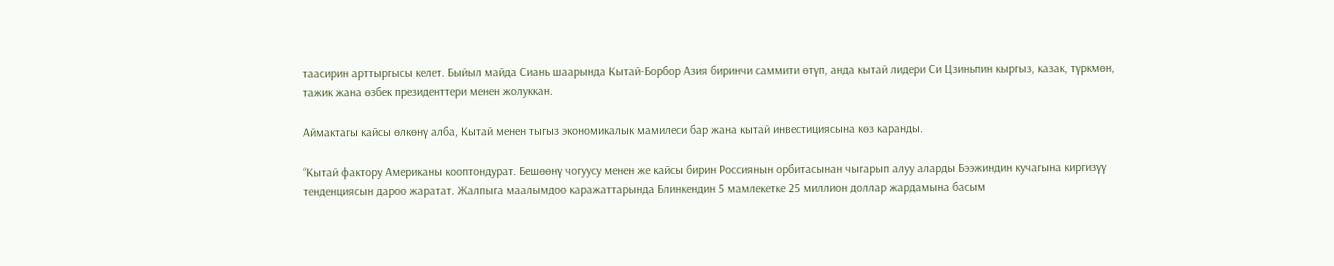таасирин арттыргысы келет. Быйыл майда Сиань шаарында Кытай-Борбор Азия биринчи саммити өтүп, анда кытай лидери Си Цзиньпин кыргыз, казак, түркмөн, тажик жана өзбек президенттери менен жолуккан.

Аймактагы кайсы өлкөнү алба, Кытай менен тыгыз экономикалык мамилеси бар жана кытай инвестициясына көз каранды.

“Кытай фактору Американы кооптондурат. Бешөөнү чогуусу менен же кайсы бирин Россиянын орбитасынан чыгарып алуу аларды Бээжиндин кучагына киргизүү тенденциясын дароо жаратат. Жалпыга маалымдоо каражаттарында Блинкендин 5 мамлекетке 25 миллион доллар жардамына басым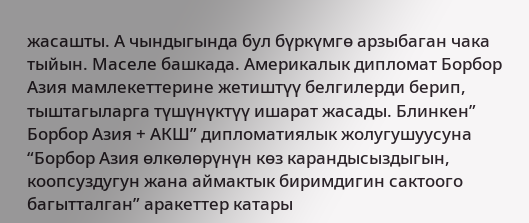жасашты. А чындыгында бул бүркүмгө арзыбаган чака тыйын. Маселе башкада. Америкалык дипломат Борбор Азия мамлекеттерине жетиштүү белгилерди берип, тыштагыларга түшүнүктүү ишарат жасады. Блинкен” Борбор Азия + АКШ” дипломатиялык жолугушуусуна “Борбор Азия өлкөлөрүнүн көз карандысыздыгын, коопсуздугун жана аймактык биримдигин сактоого багытталган” аракеттер катары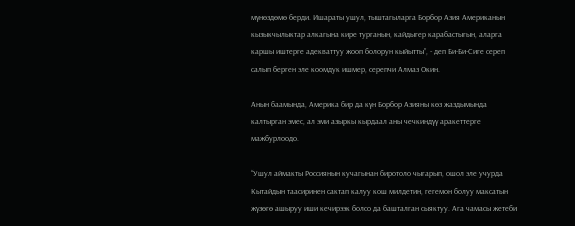мүнөздөмө берди. Ишараты ушул, тыштагыларга Борбор Азия Американын кызыкчылыктар алкагына кире турганын, кайдыгер карабастыгын, аларга каршы иштерге адекваттуу жооп болорун кыйытты”, - деп Би-Би-Сиге сереп салып берген эле коомдук ишмер, серепчи Алмаз Окин.

Анын баамында, Америка бир да күн Борбор Азияны көз жаздымында калтырган эмес, ал эми азыркы кырдаал аны чечкиндүү аракеттерге мажбурлоодо.

“Ушул аймакты Россиянын кучагынан биротоло чыгарып, ошол эле учурда Кытайдын таасиринен сактап калуу кош милдетин, гегемон болуу максатын жүзөгө ашыруу иши кечирээк болсо да башталган сыяктуу. Ага чамасы жетеби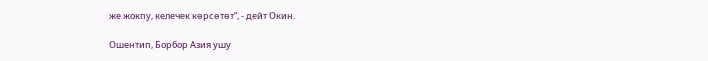же жокпу, келечек көрсөтөт”, - дейт Окин.

Ошентип, Борбор Азия ушу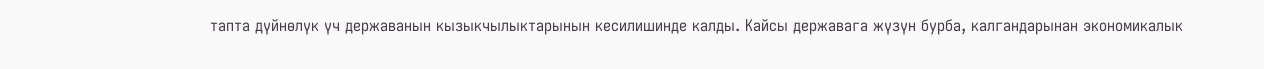тапта дүйнөлүк үч державанын кызыкчылыктарынын кесилишинде калды. Кайсы державага жүзүн бурба, калгандарынан экономикалык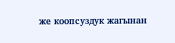же коопсуздук жагынан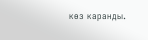көз каранды.